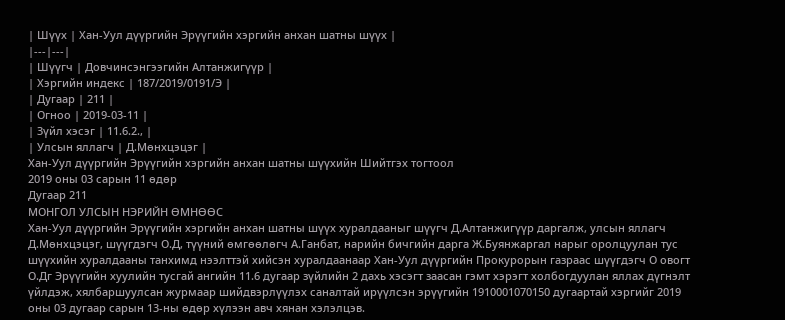| Шүүх | Хан-Уул дүүргийн Эрүүгийн хэргийн анхан шатны шүүх |
|---|---|
| Шүүгч | Довчинсэнгээгийн Алтанжигүүр |
| Хэргийн индекс | 187/2019/0191/Э |
| Дугаар | 211 |
| Огноо | 2019-03-11 |
| Зүйл хэсэг | 11.6.2., |
| Улсын яллагч | Д.Мөнхцэцэг |
Хан-Уул дүүргийн Эрүүгийн хэргийн анхан шатны шүүхийн Шийтгэх тогтоол
2019 оны 03 сарын 11 өдөр
Дугаар 211
МОНГОЛ УЛСЫН НЭРИЙН ӨМНӨӨС
Хан-Уул дүүргийн Эрүүгийн хэргийн анхан шатны шүүх хуралдааныг шүүгч Д.Алтанжигүүр даргалж, улсын яллагч Д.Мөнхцэцэг, шүүгдэгч О.Д, түүний өмгөөлөгч А.Ганбат, нарийн бичгийн дарга Ж.Буянжаргал нарыг оролцуулан тус шүүхийн хуралдааны танхимд нээлттэй хийсэн хуралдаанаар Хан-Уул дүүргийн Прокурорын газраас шүүгдэгч О овогт О.Дг Эрүүгийн хуулийн тусгай ангийн 11.6 дугаар зүйлийн 2 дахь хэсэгт заасан гэмт хэрэгт холбогдуулан яллах дүгнэлт үйлдэж, хялбаршуулсан журмаар шийдвэрлүүлэх саналтай ирүүлсэн эрүүгийн 1910001070150 дугаартай хэргийг 2019 оны 03 дугаар сарын 13-ны өдөр хүлээн авч хянан хэлэлцэв.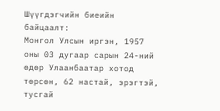Шүүгдэгчийн биеийн байцаалт:
Монгол Улсын иргэн, 1957 оны 03 дугаар сарын 24-ний өдөр Улаанбаатар хотод төрсөн, 62 настай, эрэгтэй, тусгай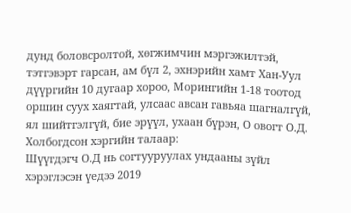дунд боловсролтой, хөгжимчин мэргэжилтэй, тэтгэвэрт гарсан, ам бүл 2, эхнэрийн хамт Хан-Уул дүүргийн 10 дугаар хороо, Морингийн 1-18 тоотод оршин суух хаягтай, улсаас авсан гавьяа шагналгүй, ял шийтгэлгүй, бие эрүүл, ухаан бүрэн, О овогт О.Д.
Холбогдсон хэргийн талаар:
Шүүгдэгч О.Д нь согтууруулах ундааны зүйл хэрэглэсэн үедээ 2019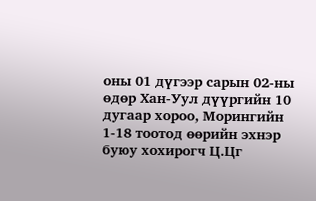оны 01 дүгээр сарын 02-ны өдөр Хан-Уул дүүргийн 10 дугаар хороо, Морингийн 1-18 тоотод өөрийн эхнэр буюу хохирогч Ц.Цг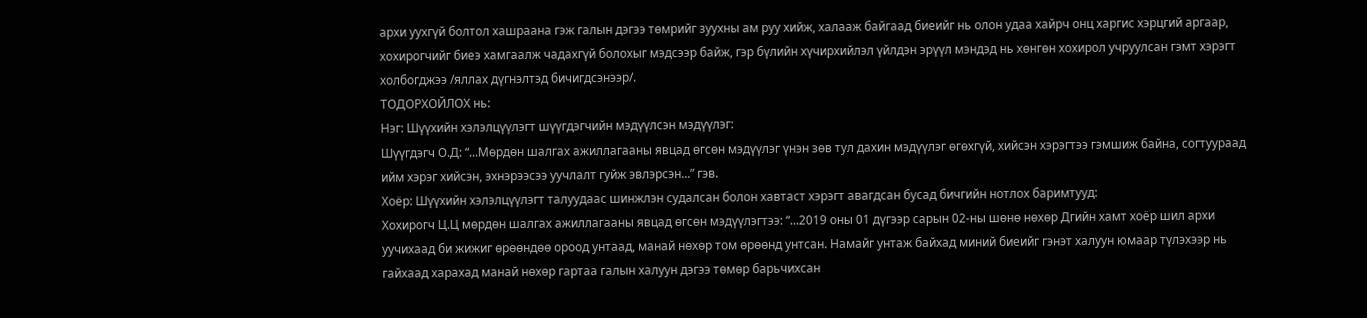архи уухгүй болтол хашраана гэж галын дэгээ төмрийг зуухны ам руу хийж, халааж байгаад биеийг нь олон удаа хайрч онц харгис хэрцгий аргаар, хохирогчийг биеэ хамгаалж чадахгүй болохыг мэдсээр байж, гэр бүлийн хүчирхийлэл үйлдэн эрүүл мэндэд нь хөнгөн хохирол учруулсан гэмт хэрэгт холбогджээ /яллах дүгнэлтэд бичигдсэнээр/.
ТОДОРХОЙЛОХ нь:
Нэг: Шүүхийн хэлэлцүүлэгт шүүгдэгчийн мэдүүлсэн мэдүүлэг:
Шүүгдэгч О.Д: “...Мөрдөн шалгах ажиллагааны явцад өгсөн мэдүүлэг үнэн зөв тул дахин мэдүүлэг өгөхгүй, хийсэн хэрэгтээ гэмшиж байна, согтуураад ийм хэрэг хийсэн, эхнэрээсээ уучлалт гуйж эвлэрсэн...” гэв.
Хоёр: Шүүхийн хэлэлцүүлэгт талуудаас шинжлэн судалсан болон хавтаст хэрэгт авагдсан бусад бичгийн нотлох баримтууд:
Хохирогч Ц.Ц мөрдөн шалгах ажиллагааны явцад өгсөн мэдүүлэгтээ: “...2019 оны 01 дүгээр сарын 02-ны шөнө нөхөр Дгийн хамт хоёр шил архи уучихаад би жижиг өрөөндөө ороод унтаад, манай нөхөр том өрөөнд унтсан. Намайг унтаж байхад миний биеийг гэнэт халуун юмаар түлэхээр нь гайхаад харахад манай нөхөр гартаа галын халуун дэгээ төмөр барьчихсан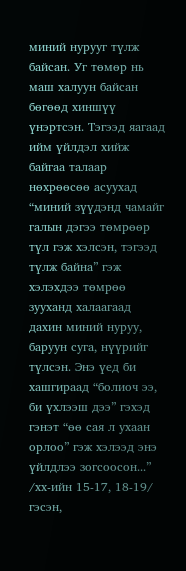миний нурууг түлж байсан. Уг төмөр нь маш халуун байсан бөгөөд хиншүү үнэртсэн. Тэгээд яагаад ийм үйлдэл хийж байгаа талаар нөхрөөсөө асуухад “миний зүүдэнд чамайг галын дэгээ төмрөөр түл гэж хэлсэн, тэгээд түлж байна” гэж хэлэхдээ төмрөө зууханд халаагаад дахин миний нуруу, баруун суга, нүүрийг түлсэн. Энэ үед би хашгираад “болиоч ээ, би үхлээш дээ” гэхэд гэнэт “өө сая л ухаан орлоо” гэж хэлээд энэ үйлдлээ зогсоосон...” /хх-ийн 15-17, 18-19/ гэсэн,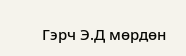Гэрч Э.Д мөрдөн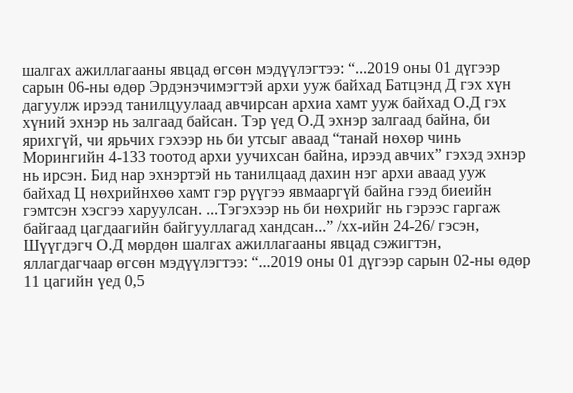шалгах ажиллагааны явцад өгсөн мэдүүлэгтээ: “...2019 оны 01 дүгээр сарын 06-ны өдөр Эрдэнэчимэгтэй архи ууж байхад Батцэнд Д гэх хүн дагуулж ирээд танилцуулаад авчирсан архиа хамт ууж байхад О.Д гэх хүний эхнэр нь залгаад байсан. Тэр үед О.Д эхнэр залгаад байна, би ярихгүй, чи ярьчих гэхээр нь би утсыг аваад “танай нөхөр чинь Морингийн 4-133 тоотод архи уучихсан байна, ирээд авчих” гэхэд эхнэр нь ирсэн. Бид нар эхнэртэй нь танилцаад дахин нэг архи аваад ууж байхад Ц нөхрийнхөө хамт гэр рүүгээ явмааргүй байна гээд биеийн гэмтсэн хэсгээ харуулсан. ...Тэгэхээр нь би нөхрийг нь гэрээс гаргаж байгаад цагдаагийн байгууллагад хандсан...” /хх-ийн 24-26/ гэсэн,
Шүүгдэгч О.Д мөрдөн шалгах ажиллагааны явцад сэжигтэн, яллагдагчаар өгсөн мэдүүлэгтээ: “...2019 оны 01 дүгээр сарын 02-ны өдөр 11 цагийн үед 0,5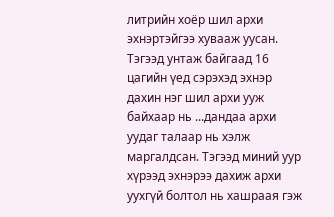литрийн хоёр шил архи эхнэртэйгээ хувааж уусан. Тэгээд унтаж байгаад 16 цагийн үед сэрэхэд эхнэр дахин нэг шил архи ууж байхаар нь ...дандаа архи уудаг талаар нь хэлж маргалдсан. Тэгээд миний уур хүрээд эхнэрээ дахиж архи уухгүй болтол нь хашраая гэж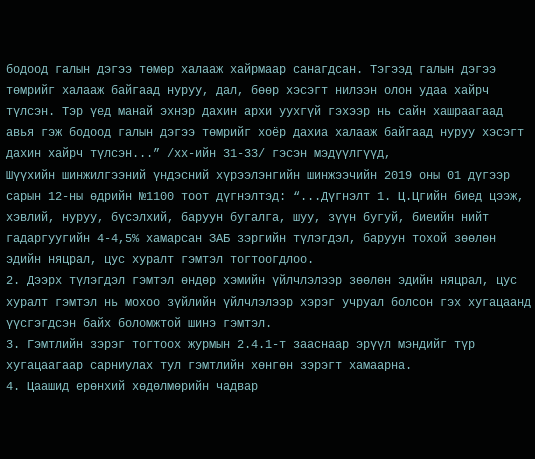бодоод галын дэгээ төмөр халааж хайрмаар санагдсан. Тэгээд галын дэгээ төмрийг халааж байгаад нуруу, дал, бөөр хэсэгт нилээн олон удаа хайрч түлсэн. Тэр үед манай эхнэр дахин архи уухгүй гэхээр нь сайн хашраагаад авья гэж бодоод галын дэгээ төмрийг хоёр дахиа халааж байгаад нуруу хэсэгт дахин хайрч түлсэн...” /хх-ийн 31-33/ гэсэн мэдүүлгүүд,
Шүүхийн шинжилгээний үндэсний хүрээлэнгийн шинжээчийн 2019 оны 01 дүгээр сарын 12-ны өдрийн №1100 тоот дүгнэлтэд: “...Дүгнэлт 1. Ц.Цгийн биед цээж, хэвлий, нуруу, бүсэлхий, баруун бугалга, шуу, зүүн бугуй, биеийн нийт гадаргуугийн 4-4,5% хамарсан ЗАБ зэргийн түлэгдэл, баруун тохой зөөлөн эдийн няцрал, цус хуралт гэмтэл тогтоогдлоо.
2. Дээрх түлэгдэл гэмтэл өндөр хэмийн үйлчлэлээр зөөлөн эдийн няцрал, цус хуралт гэмтэл нь мохоо зүйлийн үйлчлэлээр хэрэг учруал болсон гэх хугацаанд үүсгэгдсэн байх боломжтой шинэ гэмтэл.
3. Гэмтлийн зэрэг тогтоох журмын 2.4.1-т зааснаар эрүүл мэндийг түр хугацаагаар сарниулах тул гэмтлийн хөнгөн зэрэгт хамаарна.
4. Цаашид ерөнхий хөдөлмөрийн чадвар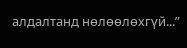алдалтанд нөлөөлөхгүй...”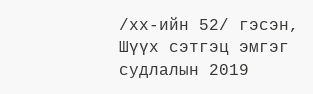/хх-ийн 52/ гэсэн,
Шүүх сэтгэц эмгэг судлалын 2019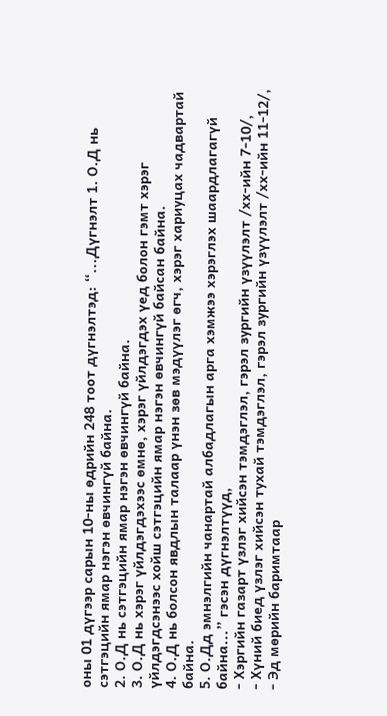оны 01 дүгээр сарын 10-ны өдрийн 248 тоот дүгнэлтэд: “...Дүгнэлт 1. О.Д нь сэтгэцийн ямар нэгэн өвчингүй байна.
2. О.Д нь сэтгэцийн ямар нэгэн өвчингүй байна.
3. О.Д нь хэрэг үйлдэгдэхээс өмнө, хэрэг үйлдэгдэх үед болон гэмт хэрэг үйлдэгдсэнээс хойш сэтгэцийн ямар нэгэн өвчингүй байсан байна.
4. О.Д нь болсон явдлын талаар үнэн зөв мэдүүлэг өгч, хэрэг хариуцах чадвартай байна.
5. О.Дд эмнэлгийн чанартай албадлагын арга хэмжээ хэрэглэх шаардлагагүй байна...” гэсэн дүгнэлтүүд,
- Хэргийн газарт үзлэг хийсэн тэмдэглэл, гэрэл зургийн үзүүлэлт /хх-ийн 7-10/,
- Хүний биед үзлэг хийсэн тухай тэмдэглэл, гэрэл зургийн үзүүлэлт /хх-ийн 11-12/,
- Эд мөрийн баримтаар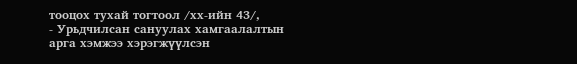тооцох тухай тогтоол /хх-ийн 43/,
- Урьдчилсан сануулах хамгаалалтын арга хэмжээ хэрэгжүүлсэн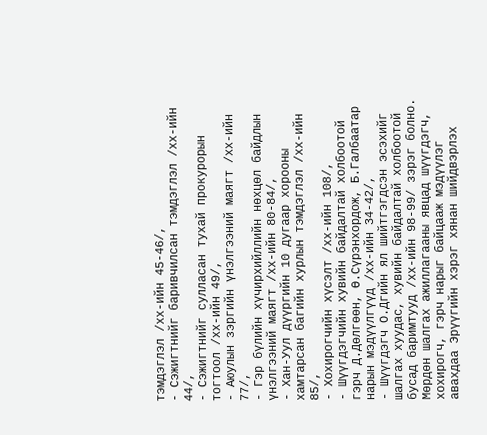тэмдэглэл /хх-ийн 45-46/,
- Сэжигтнийг баривчилсан тэмдэглэл /хх-ийн 44/,
- Сэжигтнийг сулласан тухай прокурорын тогтоол /хх-ийн 49/,
- Аюулын зэргийн үнэлгээний маягт /хх-ийн 77/,
- Гэр бүлийн хүчирхийллийн нөхцөл байдлын үнэлгээний маягт /хх-ийн 80-84/,
- Хан-Уул дүүргийн 10 дугаар хорооны хамтарсан багийн хурлын тэмдэглэл /хх-ийн 85/,
- Хохирогчийн хүсэлт /хх-ийн 108/,
- Шүүгдэгчийн хувийн байдалтай холбоотой гэрч Д.Дөлгөөн, Ө.Сүрэнхордож, Б.Галбаатар нарын мэдүүлгүүд /хх-ийн 34-42/,
- Шүүгдэгч О.Дгийн ял шийтгэгдсэн эсэхийг шалгах хуудас, хувийн байдалтай холбоотой бусад баримтууд /хх-ийн 98-99/ зэрэг болно.
Мөрдөн шалгах ажиллагааны явцад шүүгдэгч, хохирогч, гэрч нарыг байцааж мэдүүлэг авахдаа Эрүүгийн хэрэг хянан шийдвэрлэх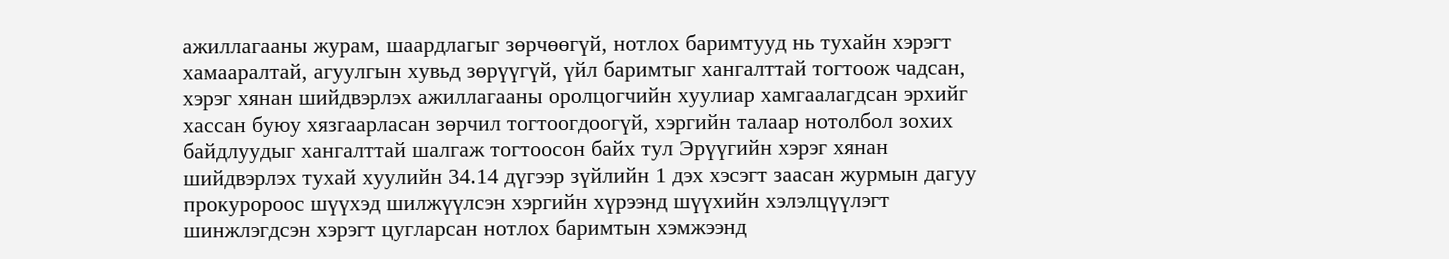ажиллагааны журам, шаардлагыг зөрчөөгүй, нотлох баримтууд нь тухайн хэрэгт хамааралтай, агуулгын хувьд зөрүүгүй, үйл баримтыг хангалттай тогтоож чадсан, хэрэг хянан шийдвэрлэх ажиллагааны оролцогчийн хуулиар хамгаалагдсан эрхийг хассан буюу хязгаарласан зөрчил тогтоогдоогүй, хэргийн талаар нотолбол зохих байдлуудыг хангалттай шалгаж тогтоосон байх тул Эрүүгийн хэрэг хянан шийдвэрлэх тухай хуулийн 34.14 дүгээр зүйлийн 1 дэх хэсэгт заасан журмын дагуу прокуророос шүүхэд шилжүүлсэн хэргийн хүрээнд шүүхийн хэлэлцүүлэгт шинжлэгдсэн хэрэгт цугларсан нотлох баримтын хэмжээнд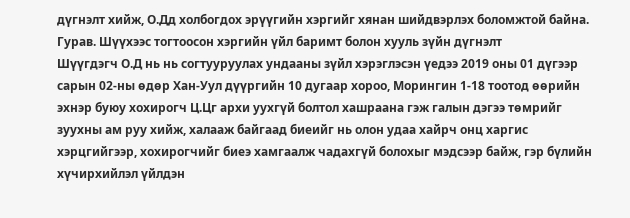дүгнэлт хийж, О.Дд холбогдох эрүүгийн хэргийг хянан шийдвэрлэх боломжтой байна.
Гурав. Шүүхээс тогтоосон хэргийн үйл баримт болон хууль зүйн дүгнэлт
Шүүгдэгч О.Д нь нь согтууруулах ундааны зүйл хэрэглэсэн үедээ 2019 оны 01 дүгээр сарын 02-ны өдөр Хан-Уул дүүргийн 10 дугаар хороо, Морингин 1-18 тоотод өөрийн эхнэр буюу хохирогч Ц.Цг архи уухгүй болтол хашраана гэж галын дэгээ төмрийг зуухны ам руу хийж, халааж байгаад биеийг нь олон удаа хайрч онц харгис хэрцгийгээр, хохирогчийг биеэ хамгаалж чадахгүй болохыг мэдсээр байж, гэр бүлийн хүчирхийлэл үйлдэн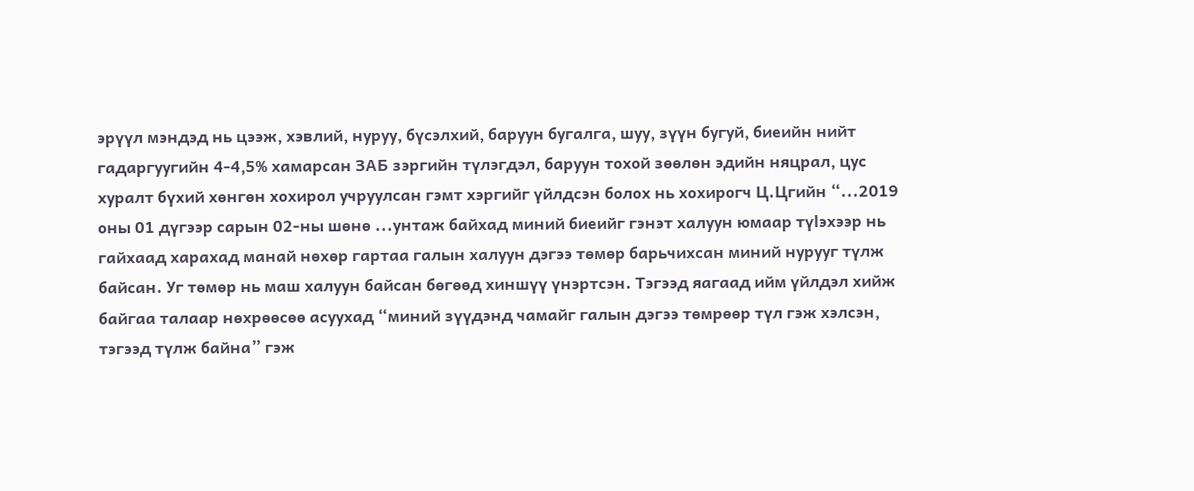эрүүл мэндэд нь цээж, хэвлий, нуруу, бүсэлхий, баруун бугалга, шуу, зүүн бугуй, биеийн нийт гадаргуугийн 4-4,5% хамарсан ЗАБ зэргийн түлэгдэл, баруун тохой зөөлөн эдийн няцрал, цус хуралт бүхий хөнгөн хохирол учруулсан гэмт хэргийг үйлдсэн болох нь хохирогч Ц.Цгийн “...2019 оны 01 дүгээр сарын 02-ны шөнө ...унтаж байхад миний биеийг гэнэт халуун юмаар түlэхээр нь гайхаад харахад манай нөхөр гартаа галын халуун дэгээ төмөр барьчихсан миний нурууг түлж байсан. Уг төмөр нь маш халуун байсан бөгөөд хиншүү үнэртсэн. Тэгээд яагаад ийм үйлдэл хийж байгаа талаар нөхрөөсөө асуухад “миний зүүдэнд чамайг галын дэгээ төмрөөр түл гэж хэлсэн, тэгээд түлж байна” гэж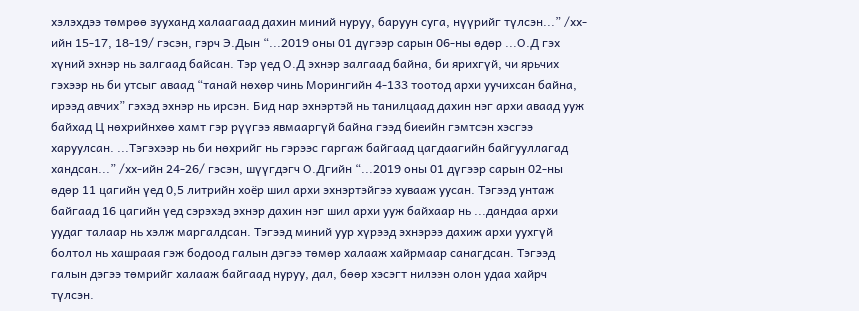хэлэхдээ төмрөө зууханд халаагаад дахин миний нуруу, баруун суга, нүүрийг түлсэн...” /хх-ийн 15-17, 18-19/ гэсэн, гэрч Э.Дын “...2019 оны 01 дүгээр сарын 06-ны өдөр ...О.Д гэх хүний эхнэр нь залгаад байсан. Тэр үед О.Д эхнэр залгаад байна, би ярихгүй, чи ярьчих гэхээр нь би утсыг аваад “танай нөхөр чинь Морингийн 4-133 тоотод архи уучихсан байна, ирээд авчих” гэхэд эхнэр нь ирсэн. Бид нар эхнэртэй нь танилцаад дахин нэг архи аваад ууж байхад Ц нөхрийнхөө хамт гэр рүүгээ явмааргүй байна гээд биеийн гэмтсэн хэсгээ харуулсан. ...Тэгэхээр нь би нөхрийг нь гэрээс гаргаж байгаад цагдаагийн байгууллагад хандсан...” /хх-ийн 24-26/ гэсэн, шүүгдэгч О.Дгийн “...2019 оны 01 дүгээр сарын 02-ны өдөр 11 цагийн үед 0,5 литрийн хоёр шил архи эхнэртэйгээ хувааж уусан. Тэгээд унтаж байгаад 16 цагийн үед сэрэхэд эхнэр дахин нэг шил архи ууж байхаар нь ...дандаа архи уудаг талаар нь хэлж маргалдсан. Тэгээд миний уур хүрээд эхнэрээ дахиж архи уухгүй болтол нь хашраая гэж бодоод галын дэгээ төмөр халааж хайрмаар санагдсан. Тэгээд галын дэгээ төмрийг халааж байгаад нуруу, дал, бөөр хэсэгт нилээн олон удаа хайрч түлсэн.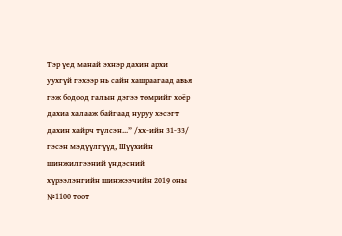Тэр үед манай эхнэр дахин архи уухгүй гэхээр нь сайн хашраагаад авья гэж бодоод галын дэгээ төмрийг хоёр дахиа халааж байгаад нуруу хэсэгт дахин хайрч түлсэн...” /хх-ийн 31-33/ гэсэн мэдүүлгүүд, Шүүхийн шинжилгээний үндэсний хүрээлэнгийн шинжээчийн 2019 оны №1100 тоот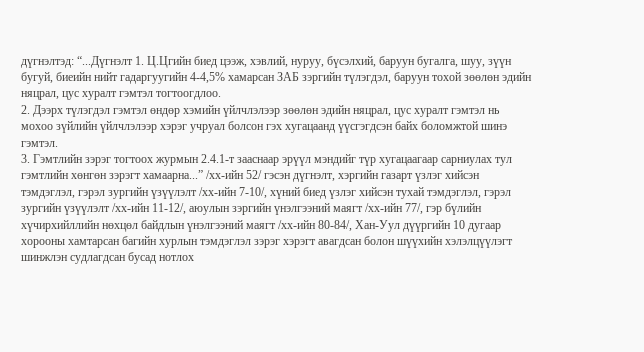дүгнэлтэд: “...Дүгнэлт 1. Ц.Цгийн биед цээж, хэвлий, нуруу, бүсэлхий, баруун бугалга, шуу, зүүн бугуй, биеийн нийт гадаргуугийн 4-4,5% хамарсан ЗАБ зэргийн түлэгдэл, баруун тохой зөөлөн эдийн няцрал, цус хуралт гэмтэл тогтоогдлоо.
2. Дээрх түлэгдэл гэмтэл өндөр хэмийн үйлчлэлээр зөөлөн эдийн няцрал, цус хуралт гэмтэл нь мохоо зүйлийн үйлчлэлээр хэрэг учруал болсон гэх хугацаанд үүсгэгдсэн байх боломжтой шинэ гэмтэл.
3. Гэмтлийн зэрэг тогтоох журмын 2.4.1-т зааснаар эрүүл мэндийг түр хугацаагаар сарниулах тул гэмтлийн хөнгөн зэрэгт хамаарна...” /хх-ийн 52/ гэсэн дүгнэлт, хэргийн газарт үзлэг хийсэн тэмдэглэл, гэрэл зургийн үзүүлэлт /хх-ийн 7-10/, хүний биед үзлэг хийсэн тухай тэмдэглэл, гэрэл зургийн үзүүлэлт /хх-ийн 11-12/, аюулын зэргийн үнэлгээний маягт /хх-ийн 77/, гэр бүлийн хүчирхийллийн нөхцөл байдлын үнэлгээний маягт /хх-ийн 80-84/, Хан-Уул дүүргийн 10 дугаар хорооны хамтарсан багийн хурлын тэмдэглэл зэрэг хэрэгт авагдсан болон шүүхийн хэлэлцүүлэгт шинжлэн судлагдсан бусад нотлох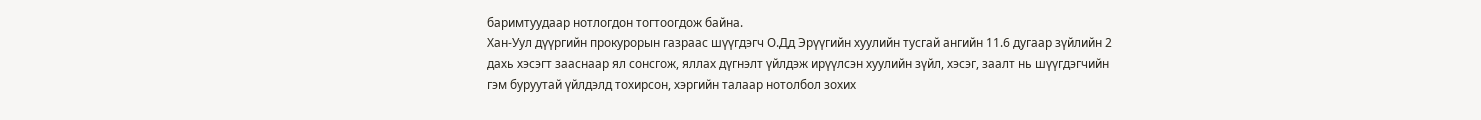баримтуудаар нотлогдон тогтоогдож байна.
Хан-Уул дүүргийн прокурорын газраас шүүгдэгч О.Дд Эрүүгийн хуулийн тусгай ангийн 11.6 дугаар зүйлийн 2 дахь хэсэгт зааснаар ял сонсгож, яллах дүгнэлт үйлдэж ирүүлсэн хуулийн зүйл, хэсэг, заалт нь шүүгдэгчийн гэм буруутай үйлдэлд тохирсон, хэргийн талаар нотолбол зохих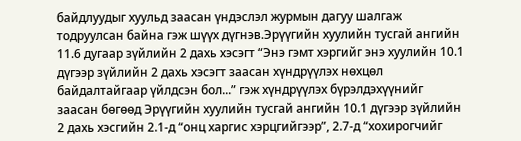байдлуудыг хуульд заасан үндэслэл журмын дагуу шалгаж тодруулсан байна гэж шүүх дүгнэв.Эрүүгийн хуулийн тусгай ангийн 11.6 дугаар зүйлийн 2 дахь хэсэгт “Энэ гэмт хэргийг энэ хуулийн 10.1 дүгээр зүйлийн 2 дахь хэсэгт заасан хүндрүүлэх нөхцөл байдалтайгаар үйлдсэн бол...” гэж хүндрүүлэх бүрэлдэхүүнийг заасан бөгөөд Эрүүгийн хуулийн тусгай ангийн 10.1 дүгээр зүйлийн 2 дахь хэсгийн 2.1-д “онц харгис хэрцгийгээр”, 2.7-д “хохирогчийг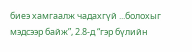биеэ хамгаалж чадахгүй ...болохыг мэдсээр байж”, 2.8-д “гэр бүлийн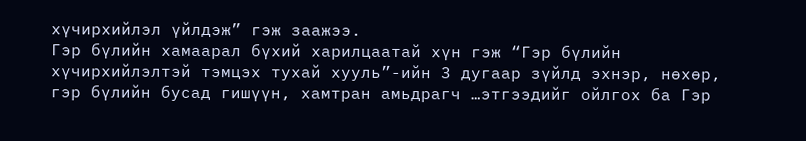хүчирхийлэл үйлдэж” гэж заажээ.
Гэр бүлийн хамаарал бүхий харилцаатай хүн гэж “Гэр бүлийн хүчирхийлэлтэй тэмцэх тухай хууль”-ийн 3 дугаар зүйлд эхнэр, нөхөр, гэр бүлийн бусад гишүүн, хамтран амьдрагч …этгээдийг ойлгох ба Гэр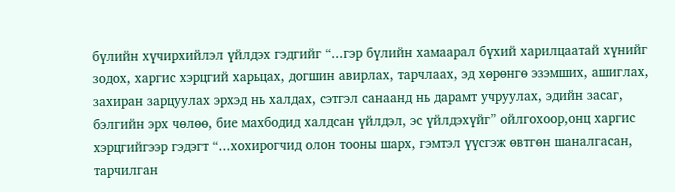бүлийн хүчирхийлэл үйлдэх гэдгийг “...гэр бүлийн хамаарал бүхий харилцаатай хүнийг зодох, харгис хэрцгий харьцах, догшин авирлах, тарчлаах, эд хөрөнгө эзэмших, ашиглах, захиран зарцуулах эрхэд нь халдах, сэтгэл санаанд нь дарамт учруулах, эдийн засаг, бэлгийн эрх чөлөө, бие махбодид халдсан үйлдэл, эс үйлдэхүйг” ойлгохоор,онц харгис хэрцгийгээр гэдэгт “...хохирогчид олон тооны шарх, гэмтэл үүсгэж өвтгөн шаналгасан, тарчилган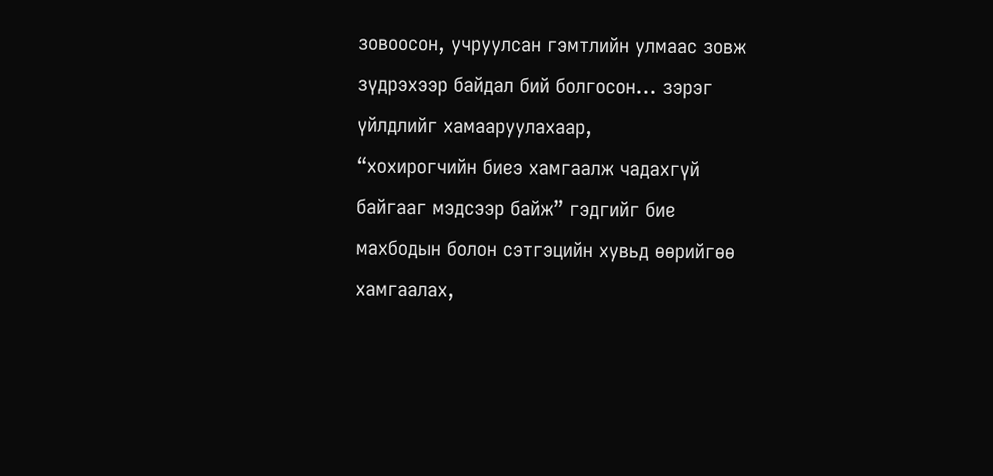зовоосон, учруулсан гэмтлийн улмаас зовж зүдрэхээр байдал бий болгосон... зэрэг үйлдлийг хамааруулахаар,
“хохирогчийн биеэ хамгаалж чадахгүй байгааг мэдсээр байж” гэдгийг бие махбодын болон сэтгэцийн хувьд өөрийгөө хамгаалах,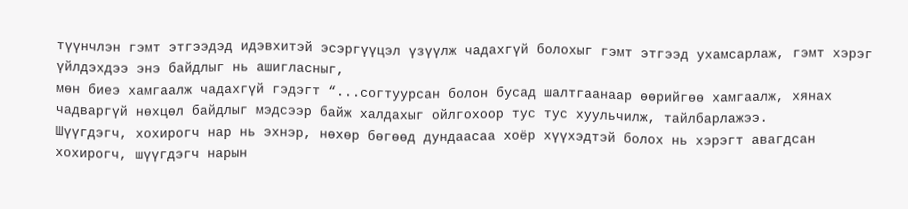түүнчлэн гэмт этгээдэд идэвхитэй эсэргүүцэл үзүүлж чадахгүй болохыг гэмт этгээд ухамсарлаж, гэмт хэрэг үйлдэхдээ энэ байдлыг нь ашигласныг,
мөн биеэ хамгаалж чадахгүй гэдэгт “...согтуурсан болон бусад шалтгаанаар өөрийгөө хамгаалж, хянах чадваргүй нөхцөл байдлыг мэдсээр байж халдахыг ойлгохоор тус тус хуульчилж, тайлбарлажээ.
Шүүгдэгч, хохирогч нар нь эхнэр, нөхөр бөгөөд дундаасаа хоёр хүүхэдтэй болох нь хэрэгт авагдсан хохирогч, шүүгдэгч нарын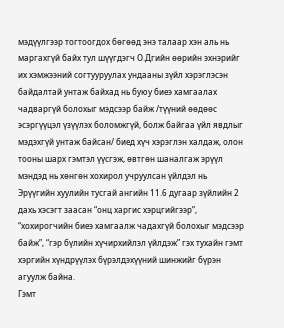мэдүүлгээр тогтоогдох бөгөөд энэ талаар хэн аль нь маргахгүй байх тул шүүгдэгч О.Дгийн өөрийн эхнэрийг их хэмжээний согтууруулах ундааны зүйл хэрэглэсэн байдалтай унтаж байхад нь буюу биеэ хамгаалах чадваргүй болохыг мэдсээр байж /түүний өөдөөс эсэргүүцэл үзүүлэх боломжгүй, болж байгаа үйл явдлыг мэдэхгүй унтаж байсан/ биед хүч хэрэглэн халдаж, олон тооны шарх гэмтэл үүсгэж, өвтгөн шаналгаж эрүүл мэндэд нь хөнгөн хохирол учруулсан үйлдэл нь Эрүүгийн хуулийн тусгай ангийн 11.6 дугаар зүйлийн 2 дахь хэсэгт заасан “онц харгис хэрцгийгээр”, “хохирогчийн биеэ хамгаалж чадахгүй болохыг мэдсээр байж”, “гэр бүлийн хүчирхийлэл үйлдэж” гэх тухайн гэмт хэргийн хүндрүүлэх бүрэлдэхүүний шинжийг бүрэн агуулж байна.
Гэмт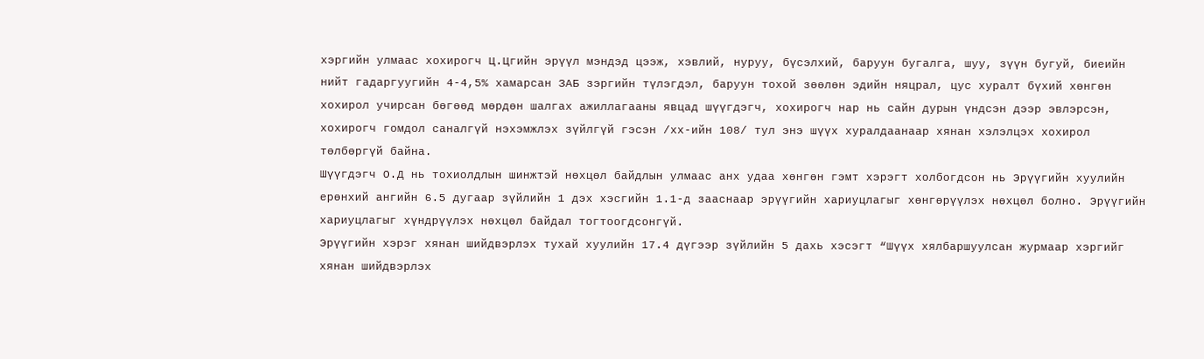хэргийн улмаас хохирогч Ц.Цгийн эрүүл мэндэд цээж, хэвлий, нуруу, бүсэлхий, баруун бугалга, шуу, зүүн бугуй, биеийн нийт гадаргуугийн 4-4,5% хамарсан ЗАБ зэргийн түлэгдэл, баруун тохой зөөлөн эдийн няцрал, цус хуралт бүхий хөнгөн хохирол учирсан бөгөөд мөрдөн шалгах ажиллагааны явцад шүүгдэгч, хохирогч нар нь сайн дурын үндсэн дээр эвлэрсэн, хохирогч гомдол саналгүй нэхэмжлэх зүйлгүй гэсэн /хх-ийн 108/ тул энэ шүүх хуралдаанаар хянан хэлэлцэх хохирол төлбөргүй байна.
Шүүгдэгч О.Д нь тохиолдлын шинжтэй нөхцөл байдлын улмаас анх удаа хөнгөн гэмт хэрэгт холбогдсон нь Эрүүгийн хуулийн ерөнхий ангийн 6.5 дугаар зүйлийн 1 дэх хэсгийн 1.1-д зааснаар эрүүгийн хариуцлагыг хөнгөрүүлэх нөхцөл болно. Эрүүгийн хариуцлагыг хүндрүүлэх нөхцөл байдал тогтоогдсонгүй.
Эрүүгийн хэрэг хянан шийдвэрлэх тухай хуулийн 17.4 дүгээр зүйлийн 5 дахь хэсэгт “Шүүх хялбаршуулсан журмаар хэргийг хянан шийдвэрлэх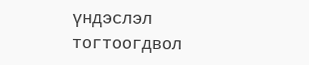үндэслэл тогтоогдвол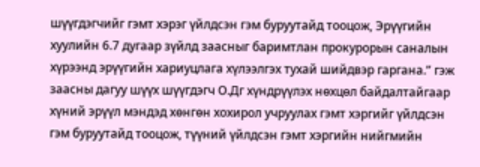шүүгдэгчийг гэмт хэрэг үйлдсэн гэм буруутайд тооцож, Эрүүгийн хуулийн 6.7 дугаар зүйлд заасныг баримтлан прокурорын саналын хүрээнд эрүүгийн хариуцлага хүлээлгэх тухай шийдвэр гаргана.” гэж заасны дагуу шүүх шүүгдэгч О.Дг хүндрүүлэх нөхцөл байдалтайгаар хүний эрүүл мэндэд хөнгөн хохирол учруулах гэмт хэргийг үйлдсэн гэм буруутайд тооцож, түүний үйлдсэн гэмт хэргийн нийгмийн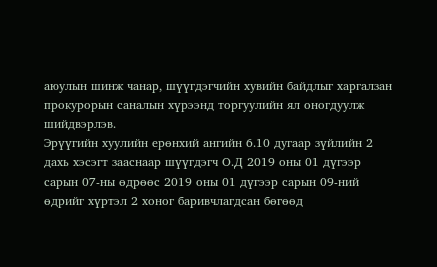аюулын шинж чанар, шүүгдэгчийн хувийн байдлыг харгалзан прокурорын саналын хүрээнд торгуулийн ял оногдуулж шийдвэрлэв.
Эрүүгийн хуулийн ерөнхий ангийн 6.10 дугаар зүйлийн 2 дахь хэсэгт зааснаар шүүгдэгч О.Д 2019 оны 01 дүгээр сарын 07-ны өдрөөс 2019 оны 01 дүгээр сарын 09-ний өдрийг хүртэл 2 хоног баривчлагдсан бөгөөд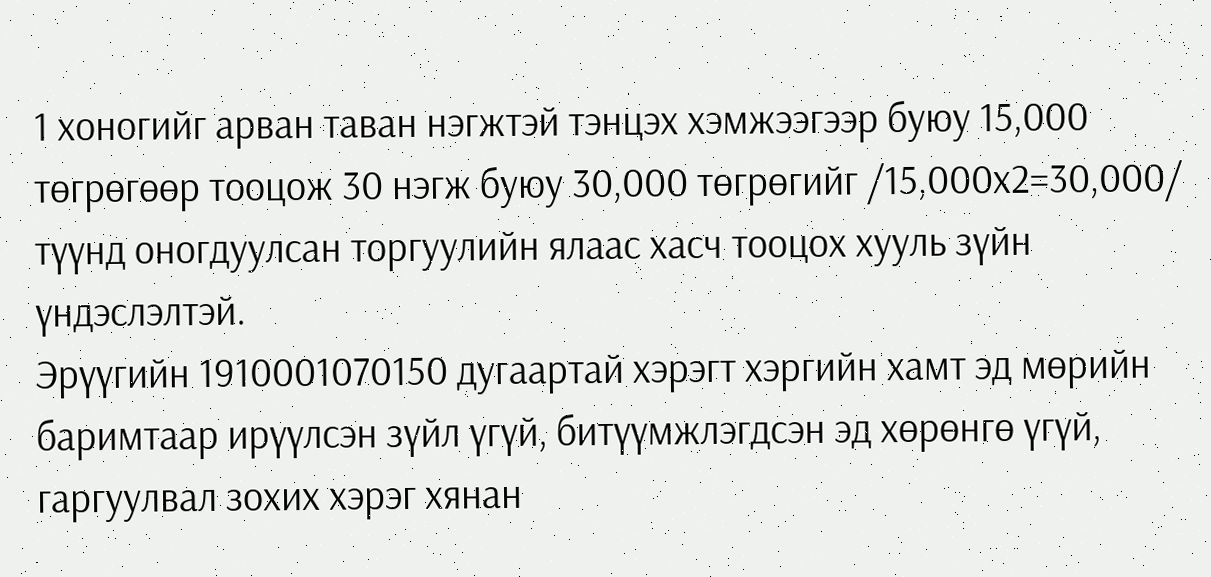1 хоногийг арван таван нэгжтэй тэнцэх хэмжээгээр буюу 15,000 төгрөгөөр тооцож 30 нэгж буюу 30,000 төгрөгийг /15,000х2=30,000/ түүнд оногдуулсан торгуулийн ялаас хасч тооцох хууль зүйн үндэслэлтэй.
Эрүүгийн 1910001070150 дугаартай хэрэгт хэргийн хамт эд мөрийн баримтаар ирүүлсэн зүйл үгүй, битүүмжлэгдсэн эд хөрөнгө үгүй, гаргуулвал зохих хэрэг хянан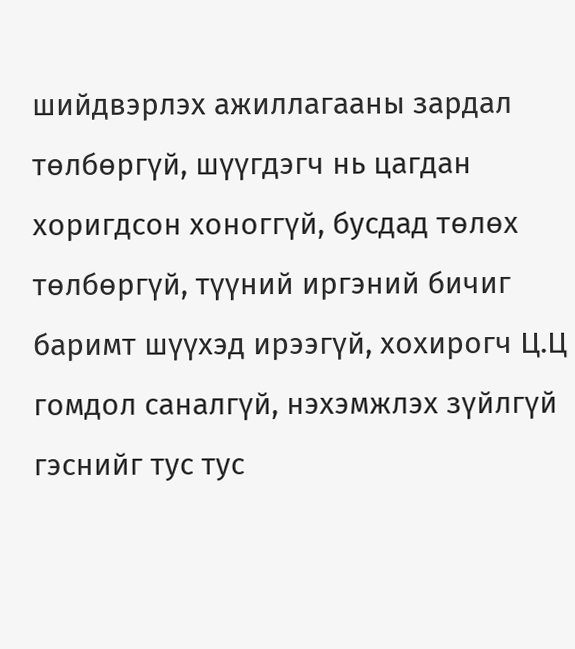шийдвэрлэх ажиллагааны зардал төлбөргүй, шүүгдэгч нь цагдан хоригдсон хоноггүй, бусдад төлөх төлбөргүй, түүний иргэний бичиг баримт шүүхэд ирээгүй, хохирогч Ц.Ц гомдол саналгүй, нэхэмжлэх зүйлгүй гэснийг тус тус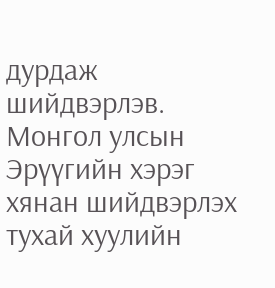дурдаж шийдвэрлэв.
Монгол улсын Эрүүгийн хэрэг хянан шийдвэрлэх тухай хуулийн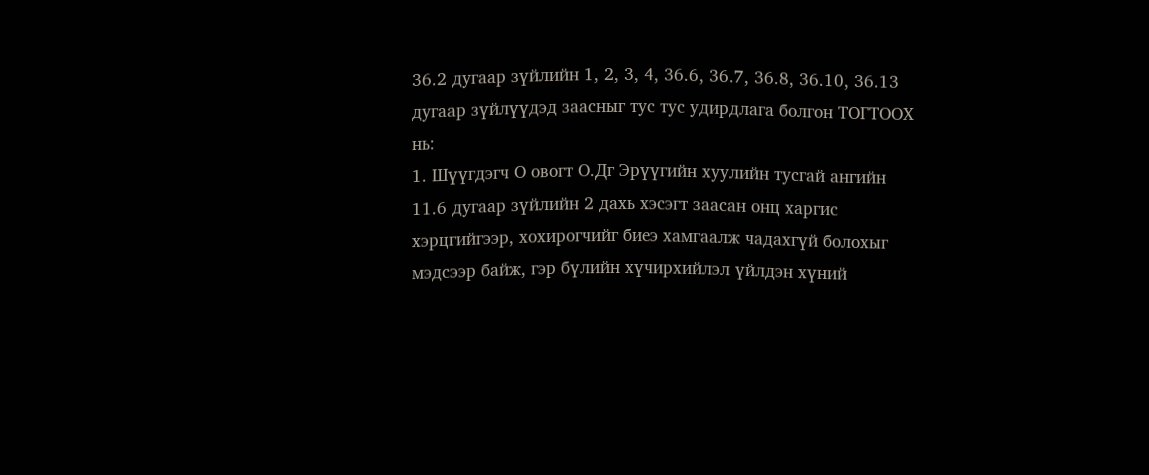36.2 дугаар зүйлийн 1, 2, 3, 4, 36.6, 36.7, 36.8, 36.10, 36.13 дугаар зүйлүүдэд заасныг тус тус удирдлага болгон ТОГТООХ нь:
1. Шүүгдэгч О овогт О.Дг Эрүүгийн хуулийн тусгай ангийн 11.6 дугаар зүйлийн 2 дахь хэсэгт заасан онц харгис хэрцгийгээр, хохирогчийг биеэ хамгаалж чадахгүй болохыг мэдсээр байж, гэр бүлийн хүчирхийлэл үйлдэн хүний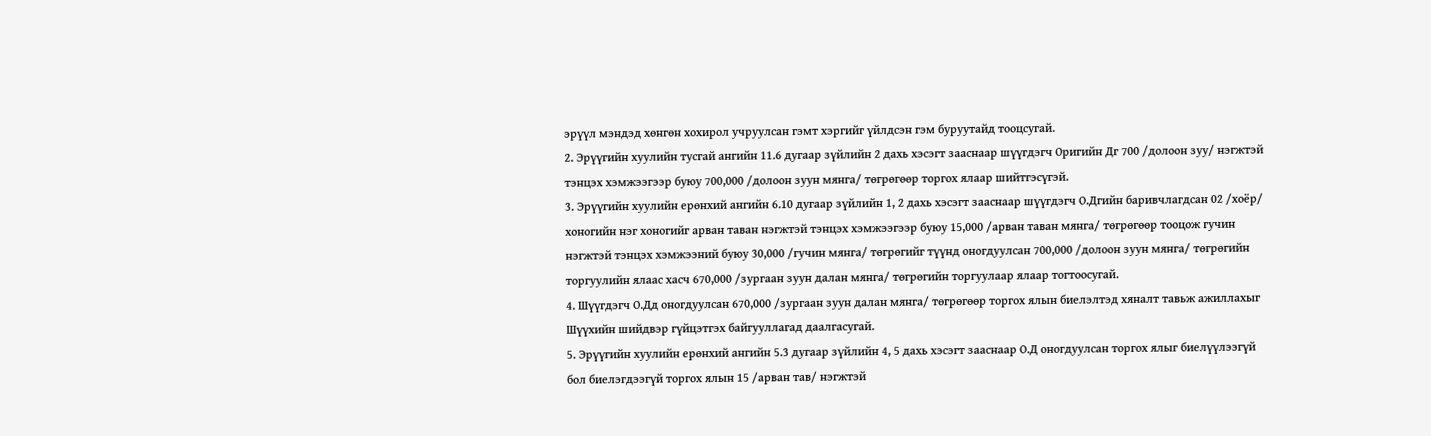эрүүл мэндэд хөнгөн хохирол учруулсан гэмт хэргийг үйлдсэн гэм буруутайд тооцсугай.
2. Эрүүгийн хуулийн тусгай ангийн 11.6 дугаар зүйлийн 2 дахь хэсэгт зааснаар шүүгдэгч Оригийн Дг 700 /долоон зуу/ нэгжтэй тэнцэх хэмжээгээр буюу 700,000 /долоон зуун мянга/ төгрөгөөр торгох ялаар шийтгэсүгэй.
3. Эрүүгийн хуулийн ерөнхий ангийн 6.10 дугаар зүйлийн 1, 2 дахь хэсэгт зааснаар шүүгдэгч О.Дгийн баривчлагдсан 02 /хоёр/ хоногийн нэг хоногийг арван таван нэгжтэй тэнцэх хэмжээгээр буюу 15,000 /арван таван мянга/ төгрөгөөр тооцож гучин нэгжтэй тэнцэх хэмжээний буюу 30,000 /гучин мянга/ төгрөгийг түүнд оногдуулсан 700,000 /долоон зуун мянга/ төгрөгийн торгуулийн ялаас хасч 670,000 /зургаан зуун далан мянга/ төгрөгийн торгуулаар ялаар тогтоосугай.
4. Шүүгдэгч О.Дд оногдуулсан 670,000 /зургаан зуун далан мянга/ төгрөгөөр торгох ялын биелэлтэд хяналт тавьж ажиллахыг Шүүхийн шийдвэр гүйцэтгэх байгууллагад даалгасугай.
5. Эрүүгийн хуулийн ерөнхий ангийн 5.3 дугаар зүйлийн 4, 5 дахь хэсэгт зааснаар О.Д оногдуулсан торгох ялыг биелүүлээгүй бол биелэгдээгүй торгох ялын 15 /арван тав/ нэгжтэй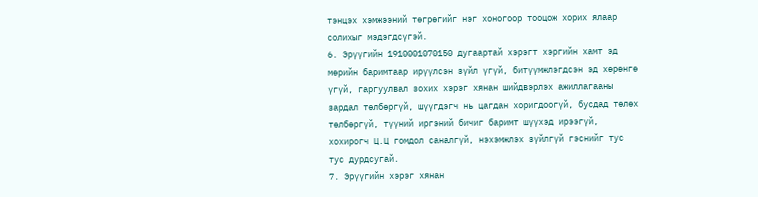тэнцэх хэмжээний төгрөгийг нэг хоногоор тооцож хорих ялаар солихыг мэдэгдсүгэй.
6. Эрүүгийн 1910001070150 дугаартай хэрэгт хэргийн хамт эд мөрийн баримтаар ирүүлсэн зүйл үгүй, битүүмжлэгдсэн эд хөрөнгө үгүй, гаргуулвал зохих хэрэг хянан шийдвэрлэх ажиллагааны зардал төлбөргүй, шүүгдэгч нь цагдан хоригдоогүй, бусдад төлөх төлбөргүй, түүний иргэний бичиг баримт шүүхэд ирээгүй, хохирогч Ц.Ц гомдол саналгүй, нэхэмжлэх зүйлгүй гэснийг тус тус дурдсугай.
7. Эрүүгийн хэрэг хянан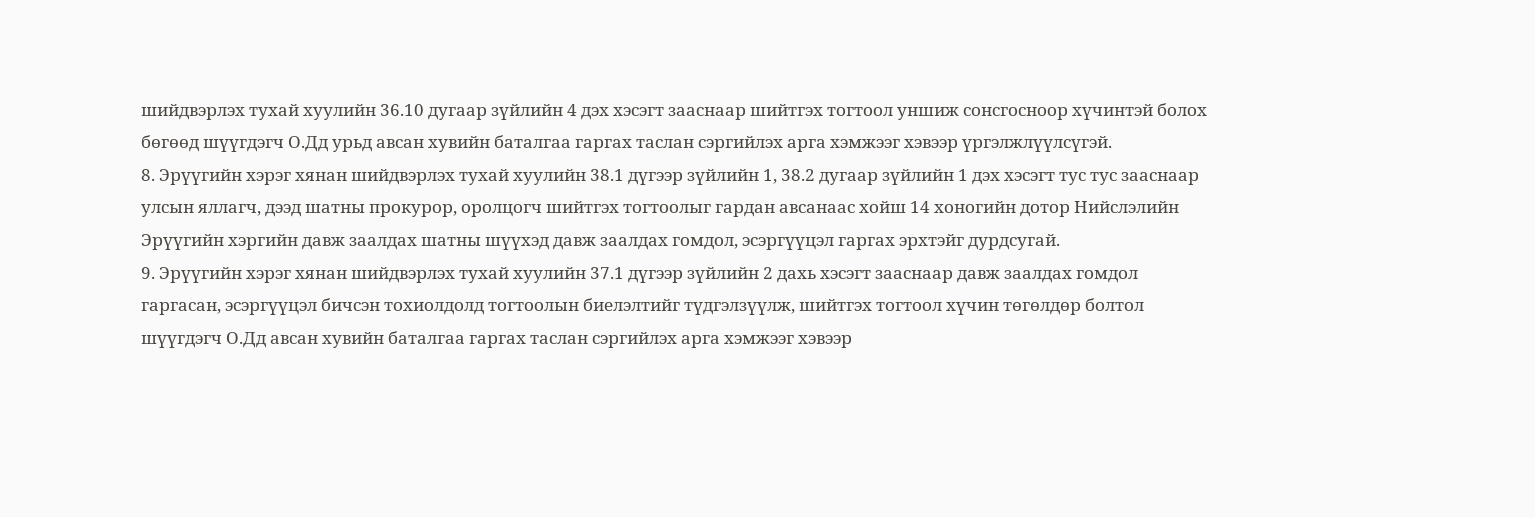шийдвэрлэх тухай хуулийн 36.10 дугаар зүйлийн 4 дэх хэсэгт зааснаар шийтгэх тогтоол уншиж сонсгосноор хүчинтэй болох бөгөөд шүүгдэгч О.Дд урьд авсан хувийн баталгаа гаргах таслан сэргийлэх арга хэмжээг хэвээр үргэлжлүүлсүгэй.
8. Эрүүгийн хэрэг хянан шийдвэрлэх тухай хуулийн 38.1 дүгээр зүйлийн 1, 38.2 дугаар зүйлийн 1 дэх хэсэгт тус тус зааснаар улсын яллагч, дээд шатны прокурор, оролцогч шийтгэх тогтоолыг гардан авсанаас хойш 14 хоногийн дотор Нийслэлийн Эрүүгийн хэргийн давж заалдах шатны шүүхэд давж заалдах гомдол, эсэргүүцэл гаргах эрхтэйг дурдсугай.
9. Эрүүгийн хэрэг хянан шийдвэрлэх тухай хуулийн 37.1 дүгээр зүйлийн 2 дахь хэсэгт зааснаар давж заалдах гомдол гаргасан, эсэргүүцэл бичсэн тохиолдолд тогтоолын биелэлтийг түдгэлзүүлж, шийтгэх тогтоол хүчин төгөлдөр болтол шүүгдэгч О.Дд авсан хувийн баталгаа гаргах таслан сэргийлэх арга хэмжээг хэвээр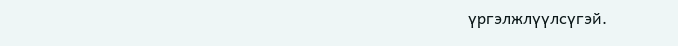үргэлжлүүлсүгэй.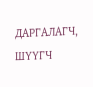ДАРГАЛАГЧ, ШҮҮГЧ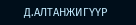Д.АЛТАНЖИГҮҮР